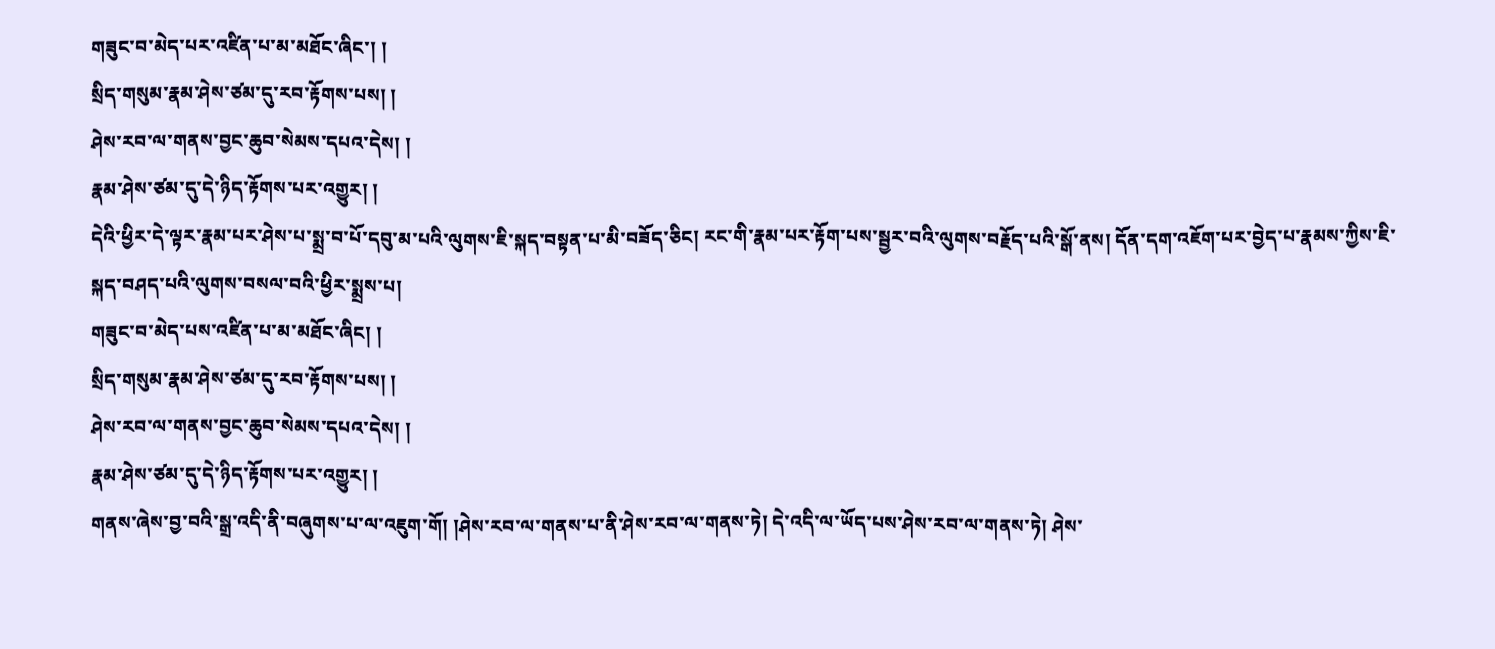གཟུང་བ་མེད་པར་འཛིན་པ་མ་མཐོང་ཞིང་། །
སྲིད་གསུམ་རྣམ་ཤེས་ཙམ་དུ་རབ་རྟོགས་པས། །
ཤེས་རབ་ལ་གནས་བྱང་ཆུབ་སེམས་དཔའ་དེས། །
རྣམ་ཤེས་ཙམ་དུ་དེ་ཉིད་རྟོགས་པར་འགྱུར། །
དེའི་ཕྱིར་དེ་ལྟར་རྣམ་པར་ཤེས་པ་སྨྲ་བ་པོ་དབུ་མ་པའི་ལུགས་ཇི་སྐད་བསྟན་པ་མི་བཟོད་ཅིང། རང་གི་རྣམ་པར་རྟོག་པས་སྦྱར་བའི་ལུགས་བརྗོད་པའི་སྒོ་ནས། དོན་དག་འཇོག་པར་བྱེད་པ་རྣམས་ཀྱིས་ཇི་སྐད་བཤད་པའི་ལུགས་བསལ་བའི་ཕྱིར་སྨྲས་པ།
གཟུང་བ་མེད་པས་འཛིན་པ་མ་མཐོང་ཞིང། །
སྲིད་གསུམ་རྣམ་ཤེས་ཙམ་དུ་རབ་རྟོགས་པས། །
ཤེས་རབ་ལ་གནས་བྱང་ཆུབ་སེམས་དཔའ་དེས། །
རྣམ་ཤེས་ཙམ་དུ་དེ་ཉིད་རྟོགས་པར་འགྱུར། །
གནས་ཞེས་བྱ་བའི་སྒྲ་འདི་ནི་བཞུགས་པ་ལ་འཇུག་གོ། །ཤེས་རབ་ལ་གནས་པ་ནི་ཤེས་རབ་ལ་གནས་ཏེ། དེ་འདི་ལ་ཡོད་པས་ཤེས་རབ་ལ་གནས་ཏེ། ཤེས་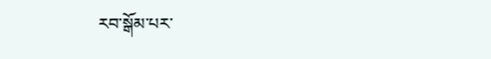རབ་སྒོམ་པར་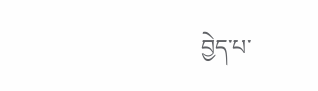བྱེད་པ་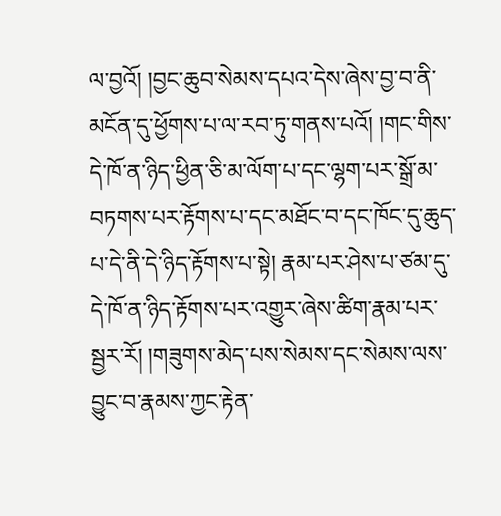ལ་བྱའོ། །བྱང་ཆུབ་སེམས་དཔའ་དེས་ཞེས་བྱ་བ་ནི་མངོན་དུ་ཕྱོགས་པ་ལ་རབ་ཏུ་གནས་པའོ། །གང་གིས་དེ་ཁོ་ན་ཉིད་ཕྱིན་ཅི་མ་ལོག་པ་དང་ལྷག་པར་སྒྲོ་མ་བཏགས་པར་རྟོགས་པ་དང་མཐོང་བ་དང་ཁོང་དུ་ཆུད་པ་དེ་ནི་དེ་ཉིད་རྟོགས་པ་སྟེ། རྣམ་པར་ཤེས་པ་ཙམ་དུ་དེ་ཁོ་ན་ཉིད་རྟོགས་པར་འགྱུར་ཞེས་ཚིག་རྣམ་པར་སྦྱར་རོ། །གཟུགས་མེད་པས་སེམས་དང་སེམས་ལས་བྱུང་བ་རྣམས་ཀྱང་རྟེན་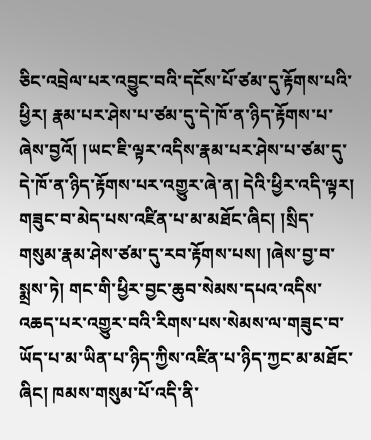ཅིང་འབྲེལ་པར་འབྱུང་བའི་དངོས་པོ་ཙམ་དུ་རྟོགས་པའི་ཕྱིར། རྣམ་པར་ཤེས་པ་ཙམ་དུ་དེ་ཁོ་ན་ཉིད་རྟོགས་པ་ཞེས་བྱའོ། །ཡང་ཇི་ལྟར་འདིས་རྣམ་པར་ཤེས་པ་ཙམ་དུ་དེ་ཁོ་ན་ཉིད་རྟོགས་པར་འགྱུར་ཞེ་ན། དེའི་ཕྱིར་འདི་ལྟར། གཟུང་བ་མེད་པས་འཛིན་པ་མ་མཐོང་ཞིང། །སྲིད་གསུམ་རྣམ་ཤེས་ཙམ་དུ་རབ་རྟོགས་པས། །ཞེས་བྱ་བ་སྨྲས་ཏེ། གང་གི་ཕྱིར་བྱང་ཆུབ་སེམས་དཔའ་འདིས་འཆད་པར་འགྱུར་བའི་རིགས་པས་སེམས་ལ་གཟུང་བ་ཡོད་པ་མ་ཡིན་པ་ཉིད་ཀྱིས་འཛིན་པ་ཉིད་ཀྱང་མ་མཐོང་ཞིང། ཁམས་གསུམ་པོ་འདི་ནི་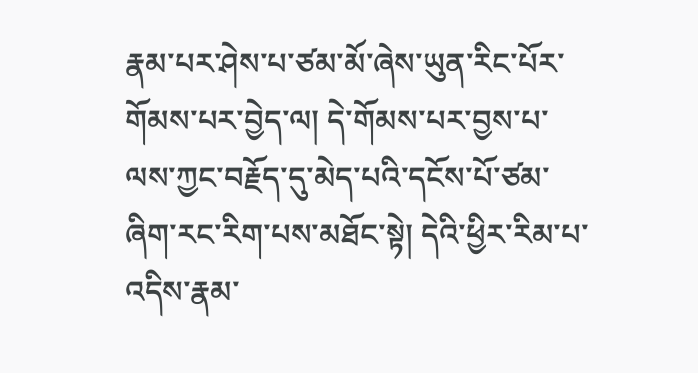རྣམ་པར་ཤེས་པ་ཙམ་མོ་ཞེས་ཡུན་རིང་པོར་གོམས་པར་བྱེད་ལ། དེ་གོམས་པར་བྱས་པ་ལས་ཀྱང་བརྗོད་དུ་མེད་པའི་དངོས་པོ་ཙམ་ཞིག་རང་རིག་པས་མཐོང་སྟེ། དེའི་ཕྱིར་རིམ་པ་འདིས་རྣམ་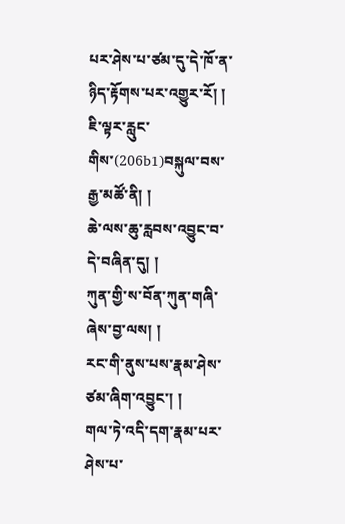པར་ཤེས་པ་ཙམ་དུ་དེ་ཁོ་ན་ཉིད་རྟོགས་པར་འགྱུར་རོ། །
ཇི་ལྟར་རླུང་གིས་(206b1)བསྐུལ་བས་རྒྱ་མཚོ་ནི། །
ཆེ་ལས་ཆུ་རླབས་འབྱུང་བ་དེ་བཞིན་དུ། །
ཀུན་གྱི་ས་བོན་ཀུན་གཞི་ཞེས་བྱ་ལས། །
རང་གི་ནུས་པས་རྣམ་ཤེས་ཙམ་ཞིག་འབྱུང་། །
གལ་ཏེ་འདི་དག་རྣམ་པར་ཤེས་པ་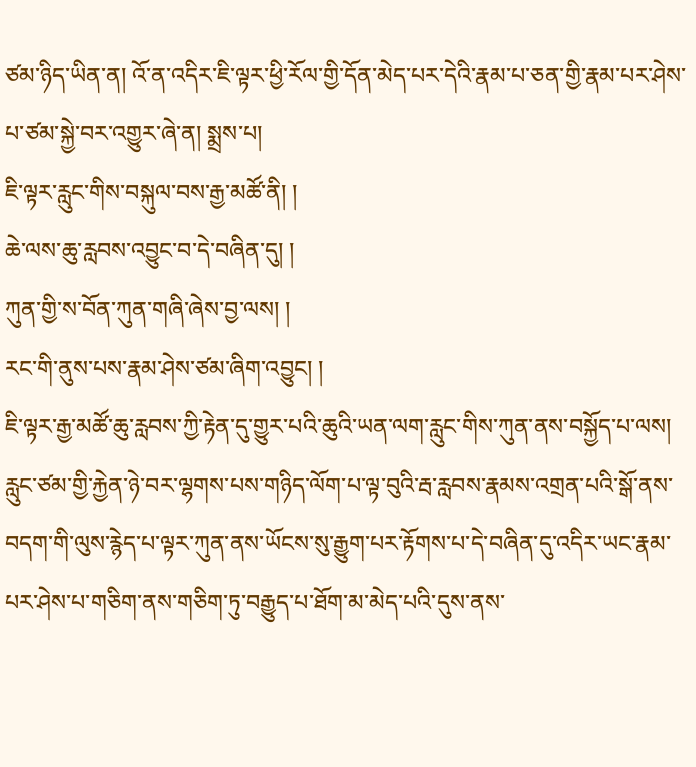ཙམ་ཉིད་ཡིན་ན། འོ་ན་འདིར་ཇི་ལྟར་ཕྱི་རོལ་གྱི་དོན་མེད་པར་དེའི་རྣམ་པ་ཅན་གྱི་རྣམ་པར་ཤེས་པ་ཙམ་སྐྱེ་བར་འགྱུར་ཞེ་ན། སྨྲས་པ།
ཇི་ལྟར་རླུང་གིས་བསྐུལ་བས་རྒྱ་མཚོ་ནི། །
ཆེ་ལས་ཆུ་རླབས་འབྱུང་བ་དེ་བཞིན་དུ། །
ཀུན་གྱི་ས་བོན་ཀུན་གཞི་ཞེས་བྱ་ལས། །
རང་གི་ནུས་པས་རྣམ་ཤེས་ཙམ་ཞིག་འབྱུང། །
ཇི་ལྟར་རྒྱ་མཚོ་ཆུ་རླབས་ཀྱི་རྟེན་དུ་གྱུར་པའི་ཆུའི་ཡན་ལག་རླུང་གིས་ཀུན་ནས་བསྐྱོད་པ་ལས། རླུང་ཙམ་གྱི་རྐྱེན་ཉེ་བར་ལྷགས་པས་གཉིད་ལོག་པ་ལྟ་བུའི་རྦ་རླབས་རྣམས་འགྲན་པའི་སྒོ་ནས་བདག་གི་ལུས་རྙེད་པ་ལྟར་ཀུན་ནས་ཡོངས་སུ་རྒྱུག་པར་རྟོགས་པ་དེ་བཞིན་དུ་འདིར་ཡང་རྣམ་པར་ཤེས་པ་གཅིག་ནས་གཅིག་ཏུ་བརྒྱུད་པ་ཐོག་མ་མེད་པའི་དུས་ནས་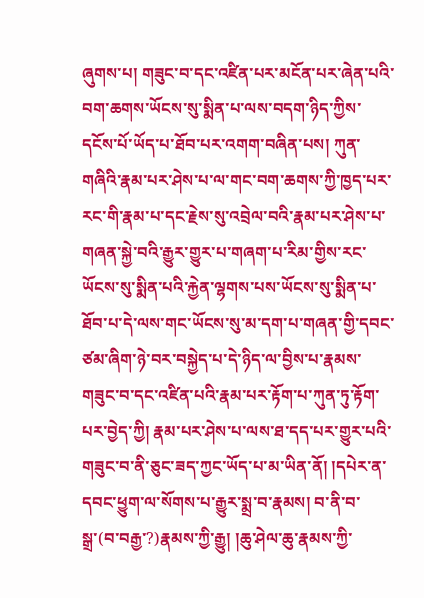ཞུགས་པ། གཟུང་བ་དང་འཛིན་པར་མངོན་པར་ཞེན་པའི་བག་ཆགས་ཡོངས་སུ་སྨིན་པ་ལས་བདག་ཉིད་ཀྱིས་དངོས་པོ་ཡོད་པ་ཐོབ་པར་འགག་བཞིན་པས། ཀུན་གཞིའི་རྣམ་པར་ཤེས་པ་ལ་གང་བག་ཆགས་ཀྱི་ཁྱད་པར་རང་གི་རྣམ་པ་དང་རྗེས་སུ་འབྲེལ་བའི་རྣམ་པར་ཤེས་པ་གཞན་སྐྱེ་བའི་རྒྱུར་གྱུར་པ་གཞག་པ་རིམ་གྱིས་རང་ཡོངས་སུ་སྨིན་པའི་རྐྱེན་ལྷགས་པས་ཡོངས་སུ་སྨིན་པ་ཐོབ་པ་དེ་ལས་གང་ཡོངས་སུ་མ་དག་པ་གཞན་གྱི་དབང་ཙམ་ཞིག་ཉེ་བར་བསྐྱེད་པ་དེ་ཉིད་ལ་བྱིས་པ་རྣམས་གཟུང་བ་དང་འཛིན་པའི་རྣམ་པར་རྟོག་པ་ཀུན་ཏུ་རྟོག་པར་བྱེད་ཀྱི། རྣམ་པར་ཤེས་པ་ལས་ཐ་དད་པར་གྱུར་པའི་གཟུང་བ་ནི་ཅུང་ཟད་ཀྱང་ཡོད་པ་མ་ཡིན་ནོ། །དཔེར་ན་དབང་ཕྱུག་ལ་སོགས་པ་རྒྱུར་སྨྲ་བ་རྣམས། བ་ནི་བ་སྒྲ་(བ་བརྒྱ་?)རྣམས་ཀྱི་རྒྱུ། །ཆུ་ཤེལ་ཆུ་རྣམས་ཀྱི་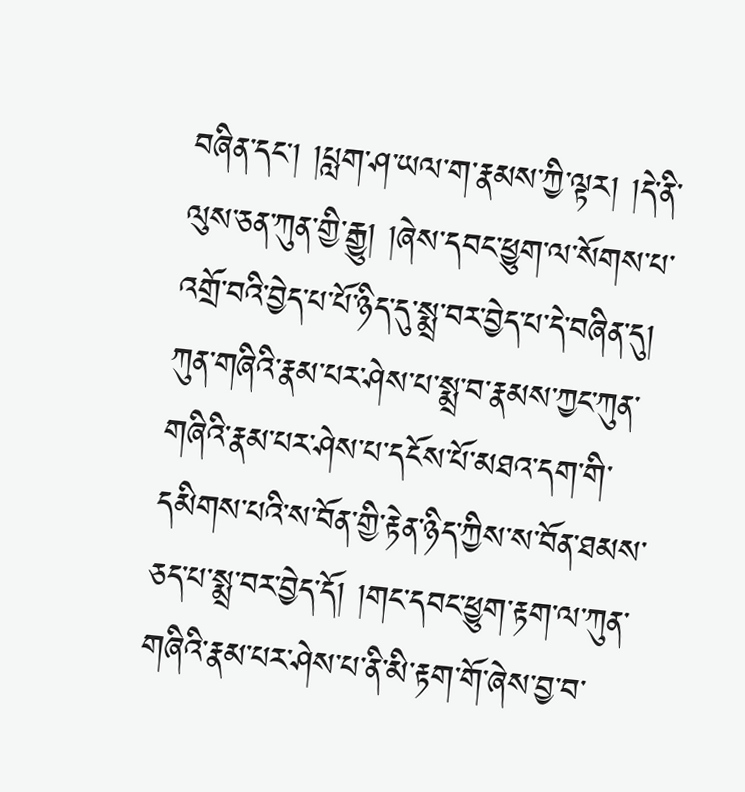བཞིན་དང། །པླག་ཤ་ཡལ་ག་རྣམས་ཀྱི་ལྟར། །དེ་ནི་ལུས་ཅན་ཀུན་གྱི་རྒྱུ། །ཞེས་དབང་ཕྱུག་ལ་སོགས་པ་འགྲོ་བའི་བྱེད་པ་པོ་ཉིད་དུ་སྨྲ་བར་བྱེད་པ་དེ་བཞིན་དུ། ཀུན་གཞིའི་རྣམ་པར་ཤེས་པ་སྨྲ་བ་རྣམས་ཀྱང་ཀུན་གཞིའི་རྣམ་པར་ཤེས་པ་དངོས་པོ་མཐའ་དག་གི་དམིགས་པའི་ས་བོན་གྱི་རྟེན་ཉིད་ཀྱིས་ས་བོན་ཐམས་ཅད་པ་སྨྲ་བར་བྱེད་དོ། །གང་དབང་ཕྱུག་རྟག་ལ་ཀུན་གཞིའི་རྣམ་པར་ཤེས་པ་ནི་མི་རྟག་གོ་ཞེས་བྱ་བ་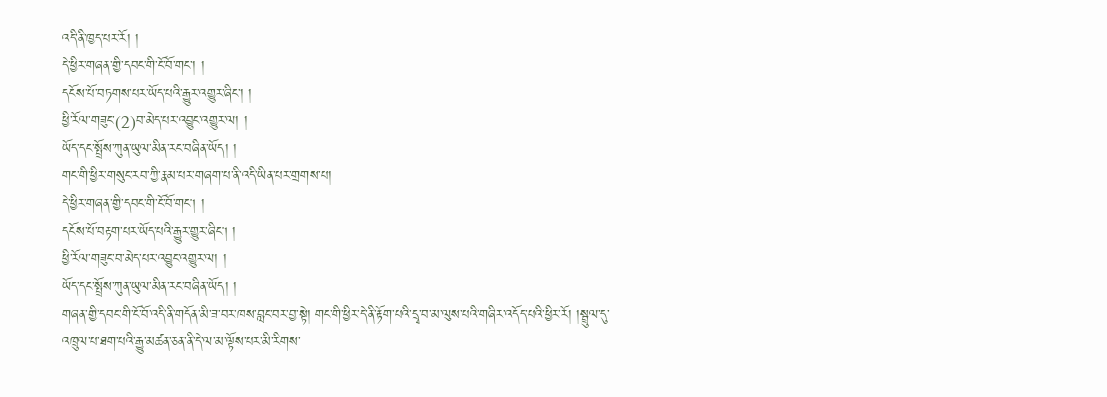འདི་ནི་ཁྱད་པར་རོ། །
དེ་ཕྱིར་གཞན་གྱི་དབང་གི་ངོ་བོ་གང་། །
དངོས་པོ་བཏགས་པར་ཡོད་པའི་རྒྱུར་འགྱུར་ཞིང་། །
ཕྱི་རོལ་གཟུང་(2)བ་མེད་པར་འབྱུང་འགྱུར་ལ། །
ཡོད་དང་སྤྲོས་ཀུན་ཡུལ་མིན་རང་བཞིན་ཡོད། །
གང་གི་ཕྱིར་གསུང་རབ་ཀྱི་རྣམ་པར་གཞག་པ་ནི་འདི་ཡིན་པར་གྲགས་པ།
དེ་ཕྱིར་གཞན་གྱི་དབང་གི་ངོ་བོ་གང། །
དངོས་པོ་བརྟག་པར་ཡོད་པའི་རྒྱུར་གྱུར་ཞིང། །
ཕྱི་རོལ་གཟུང་བ་མེད་པར་འབྱུང་འགྱུར་ལ། །
ཡོད་དང་སྤྲོས་ཀུན་ཡུལ་མིན་རང་བཞིན་ཡོད། །
གཞན་གྱི་དབང་གི་ངོ་བོ་འདི་ནི་གདོན་མི་ཟ་བར་ཁས་བླང་བར་བྱ་སྟེ། གང་གི་ཕྱིར་དེ་ནི་རྟོག་པའི་དྲྭ་བ་མ་ལུས་པའི་གཞིར་འདོད་པའི་ཕྱིར་རོ། །སྦྲུལ་དུ་འཁྲུལ་པ་ཐག་པའི་རྒྱུ་མཚན་ཅན་ནི་དེ་ལ་མ་ལྟོས་པར་མི་རིགས་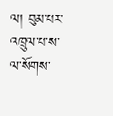ལ། བུམ་པར་འཁྲུལ་པ་ས་ལ་སོགས་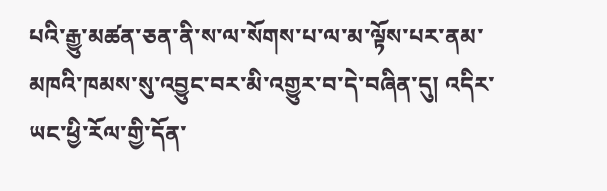པའི་རྒྱུ་མཚན་ཅན་ནི་ས་ལ་སོགས་པ་ལ་མ་ལྟོས་པར་ནམ་མཁའི་ཁམས་སུ་འབྱུང་བར་མི་འགྱུར་བ་དེ་བཞིན་དུ། འདིར་ཡང་ཕྱི་རོལ་གྱི་དོན་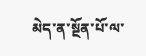མེད་ན་སྔོན་པོ་ལ་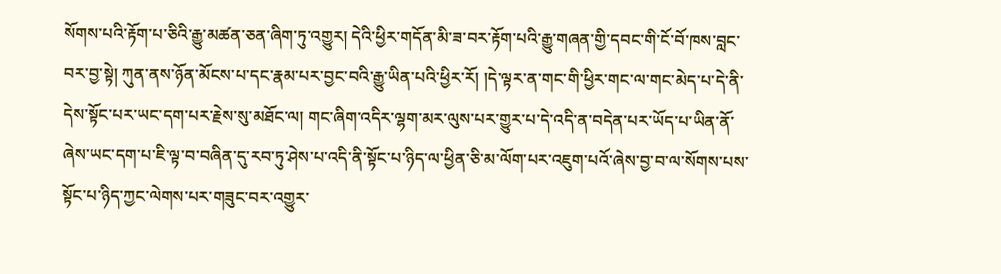སོགས་པའི་རྟོག་པ་ཅིའི་རྒྱུ་མཚན་ཅན་ཞིག་ཏུ་འགྱུར། དེའི་ཕྱིར་གདོན་མི་ཟ་བར་རྟོག་པའི་རྒྱུ་གཞན་གྱི་དབང་གི་ངོ་བོ་ཁས་བླང་བར་བྱ་སྟེ། ཀུན་ནས་ཉོན་མོངས་པ་དང་རྣམ་པར་བྱང་བའི་རྒྱུ་ཡིན་པའི་ཕྱིར་རོ། །དེ་ལྟར་ན་གང་གི་ཕྱིར་གང་ལ་གང་མེད་པ་དེ་ནི་དེས་སྟོང་པར་ཡང་དག་པར་རྗེས་སུ་མཐོང་ལ། གང་ཞིག་འདིར་ལྷག་མར་ལུས་པར་གྱུར་པ་དེ་འདི་ན་བདེན་པར་ཡོད་པ་ཡིན་ནོ་ཞེས་ཡང་དག་པ་ཇི་ལྟ་བ་བཞིན་དུ་རབ་ཏུ་ཤེས་པ་འདི་ནི་སྟོང་པ་ཉིད་ལ་ཕྱིན་ཅི་མ་ལོག་པར་འཇུག་པའོ་ཞེས་བྱ་བ་ལ་སོགས་པས་སྟོང་པ་ཉིད་ཀྱང་ལེགས་པར་གཟུང་བར་འགྱུར་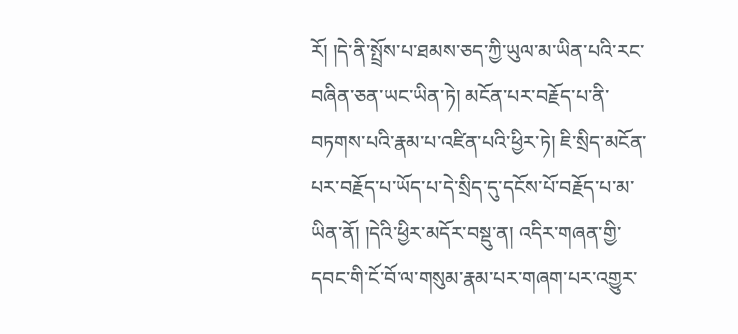རོ། །དེ་ནི་སྤྲོས་པ་ཐམས་ཅད་ཀྱི་ཡུལ་མ་ཡིན་པའི་རང་བཞིན་ཅན་ཡང་ཡིན་ཏེ། མངོན་པར་བརྗོད་པ་ནི་བཏགས་པའི་རྣམ་པ་འཛིན་པའི་ཕྱིར་ཏེ། ཇི་སྲིད་མངོན་པར་བརྗོད་པ་ཡོད་པ་དེ་སྲིད་དུ་དངོས་པོ་བརྗོད་པ་མ་ཡིན་ནོ། །དེའི་ཕྱིར་མདོར་བསྡུ་ན། འདིར་གཞན་གྱི་དབང་གི་ངོ་བོ་ལ་གསུམ་རྣམ་པར་གཞག་པར་འགྱུར་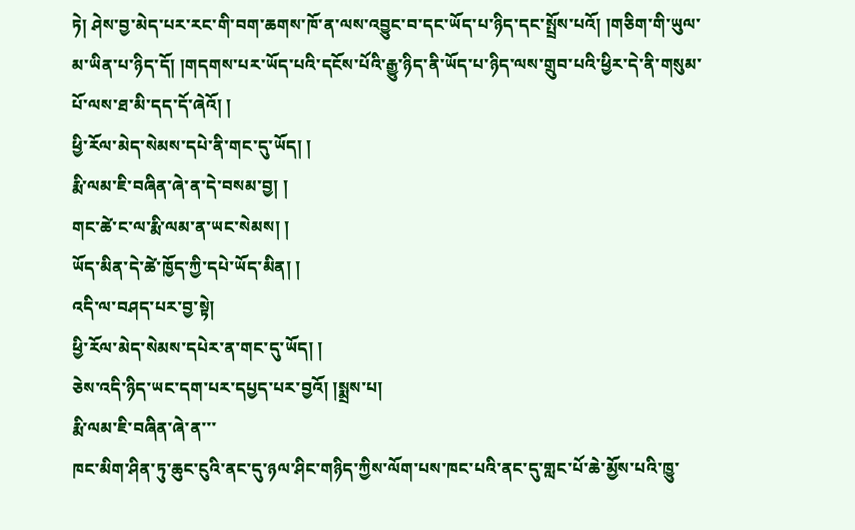ཏེ། ཤེས་བྱ་མེད་པར་རང་གི་བག་ཆགས་ཁོ་ན་ལས་འབྱུང་བ་དང་ཡོད་པ་ཉིད་དང་སྤྲོས་པའོ། །གཅིག་གི་ཡུལ་མ་ཡིན་པ་ཉིད་དོ། །གདགས་པར་ཡོད་པའི་དངོས་པོའི་རྒྱུ་ཉིད་ནི་ཡོད་པ་ཉིད་ལས་གྲུབ་པའི་ཕྱིར་དེ་ནི་གསུམ་པོ་ལས་ཐ་མི་དད་དོ་ཞེའོ། །
ཕྱི་རོལ་མེད་སེམས་དཔེ་ནི་གང་དུ་ཡོད། །
རྨི་ལམ་ཇི་བཞིན་ཞེ་ན་དེ་བསམ་བྱ། །
གང་ཚེ་ང་ལ་རྨི་ལམ་ན་ཡང་སེམས། །
ཡོད་མིན་དེ་ཚེ་ཁྱོད་ཀྱི་དཔེ་ཡོད་མིན། །
འདི་ལ་བཤད་པར་བྱ་སྟེ།
ཕྱི་རོལ་མེད་སེམས་དཔེར་ན་གང་དུ་ཡོད། །
ཅེས་འདི་ཉིད་ཡང་དག་པར་དཔྱད་པར་བྱའོ། །སྨྲས་པ།
རྨི་ལམ་ཇི་བཞིན་ཞེ་ན་་་
ཁང་མིག་ཤིན་ཏུ་ཆུང་ངུའི་ནང་དུ་ཉལ་ཤིང་གཉིད་ཀྱིས་ལོག་པས་ཁང་པའི་ནང་དུ་གླང་པོ་ཆེ་མྱོས་པའི་ཁྱུ་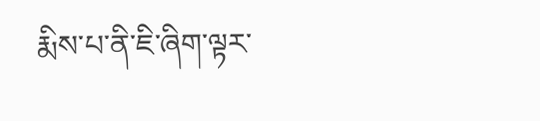རྨིས་པ་ནི་ཇི་ཞིག་ལྟར་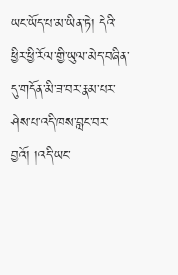ཡང་ཡོད་པ་མ་ཡིན་ཏེ། དེའི་ཕྱིར་ཕྱི་རོལ་གྱི་ཡུལ་མེད་བཞིན་དུ་གདོན་མི་ཟ་བར་རྣམ་པར་ཤེས་པ་འདི་ཁས་བླང་བར་བྱའོ། །འདི་ཡང་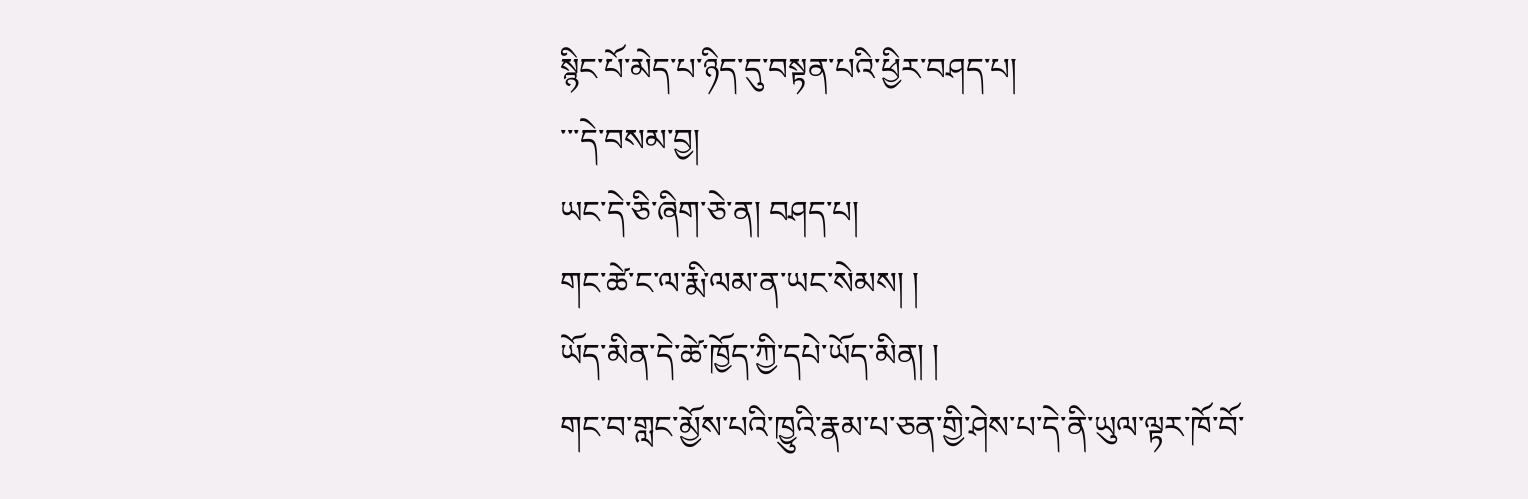སྙིང་པོ་མེད་པ་ཉིད་དུ་བསྟན་པའི་ཕྱིར་བཤད་པ།
་་་དེ་བསམ་བྱ།
ཡང་དེ་ཅི་ཞིག་ཅེ་ན། བཤད་པ།
གང་ཚེ་ང་ལ་རྨི་ལམ་ན་ཡང་སེམས། །
ཡོད་མིན་དེ་ཚེ་ཁྱོད་ཀྱི་དཔེ་ཡོད་མིན། །
གང་བ་གླང་མྱོས་པའི་ཁྱུའི་རྣམ་པ་ཅན་གྱི་ཤེས་པ་དེ་ནི་ཡུལ་ལྟར་ཁོ་བོ་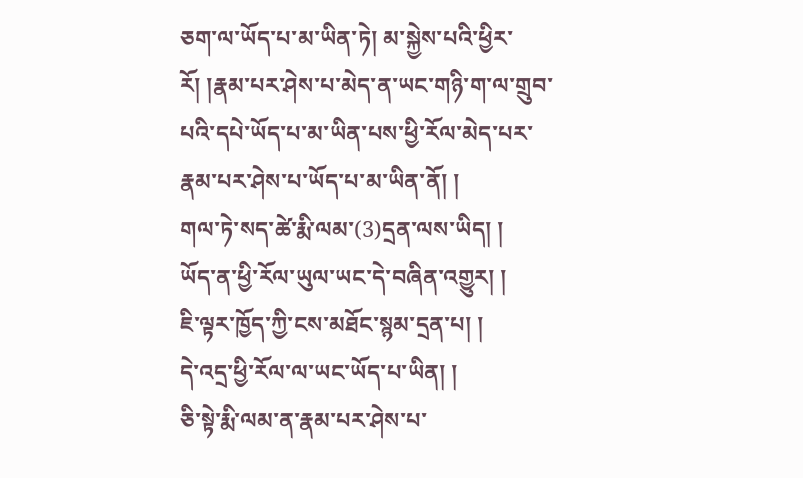ཅག་ལ་ཡོད་པ་མ་ཡིན་ཏེ། མ་སྐྱེས་པའི་ཕྱིར་རོ། །རྣམ་པར་ཤེས་པ་མེད་ན་ཡང་གཉི་ག་ལ་གྲུབ་པའི་དཔེ་ཡོད་པ་མ་ཡིན་པས་ཕྱི་རོལ་མེད་པར་རྣམ་པར་ཤེས་པ་ཡོད་པ་མ་ཡིན་ནོ། །
གལ་ཏེ་སད་ཚེ་རྨི་ལམ་(3)དྲན་ལས་ཡིད། །
ཡོད་ན་ཕྱི་རོལ་ཡུལ་ཡང་དེ་བཞིན་འགྱུར། །
ཇི་ལྟར་ཁྱོད་ཀྱི་ངས་མཐོང་སྙམ་དྲན་པ། །
དེ་འདྲ་ཕྱི་རོལ་ལ་ཡང་ཡོད་པ་ཡིན། །
ཅི་སྟེ་རྨི་ལམ་ན་རྣམ་པར་ཤེས་པ་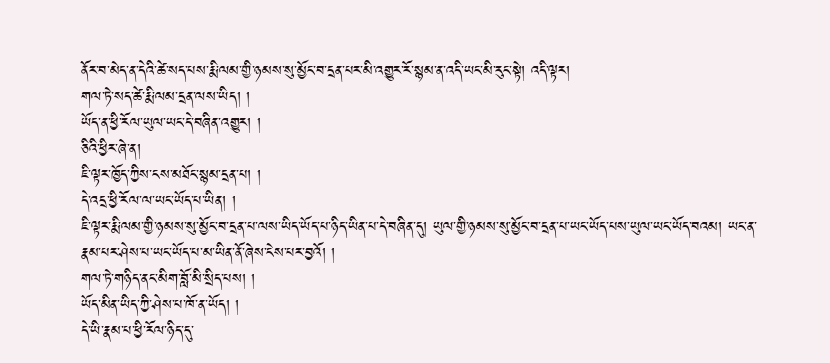ནོར་བ་མེད་ན་དེའི་ཚེ་སད་པས་རྨི་ལམ་གྱི་ཉམས་སུ་མྱོང་བ་དྲན་པར་མི་འགྱུར་རོ་སྙམ་ན་འདི་ཡང་མི་རུང་སྟེ། འདི་ལྟར།
གལ་ཏེ་སད་ཚེ་རྨི་ལམ་དྲན་ལས་ཡིད། །
ཡོད་ན་ཕྱི་རོལ་ཡུལ་ཡང་དེ་བཞིན་འགྱུར། །
ཅིའི་ཕྱིར་ཞེ་ན།
ཇི་ལྟར་ཁྱོད་ཀྱིས་ངས་མཐོང་སྙམ་དྲན་པ། །
དེ་འདྲ་ཕྱི་རོལ་ལ་ཡང་ཡོད་པ་ཡིན། །
ཇི་ལྟར་རྨི་ལམ་གྱི་ཉམས་སུ་མྱོང་བ་དྲན་པ་ལས་ཡིད་ཡོད་པ་ཉིད་ཡིན་པ་དེ་བཞིན་དུ། ཡུལ་གྱི་ཉམས་སུ་མྱོང་བ་དྲན་པ་ཡང་ཡོད་པས་ཡུལ་ཡང་ཡོད་བའམ། ཡང་ན་རྣམ་པར་ཤེས་པ་ཡང་ཡོད་པ་མ་ཡིན་ནོ་ཞེས་ངེས་པར་བྱའོ། །
གལ་ཏེ་གཉིད་ནང་མིག་བློ་མི་སྲིད་པས། །
ཡོད་མིན་ཡིད་ཀྱི་ཤེས་པ་ཁོ་ན་ཡོད། །
དེ་ཡི་རྣམ་པ་ཕྱི་རོལ་ཉིད་དུ་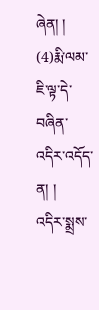ཞེན། །
(4)རྨི་ལམ་ཇི་ལྟ་དེ་བཞིན་འདིར་འདོད་ན། །
འདིར་སྨྲས་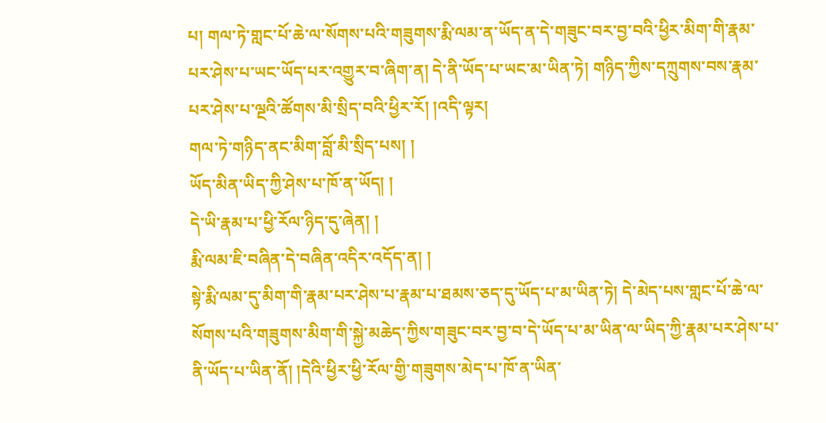པ། གལ་ཏེ་གླང་པོ་ཆེ་ལ་སོགས་པའི་གཟུགས་རྨི་ལམ་ན་ཡོད་ན་དེ་གཟུང་བར་བྱ་བའི་ཕྱིར་མིག་གི་རྣམ་པར་ཤེས་པ་ཡང་ཡོད་པར་འགྱུར་བ་ཞིག་ན། དེ་ནི་ཡོད་པ་ཡང་མ་ཡིན་ཏེ། གཉིད་ཀྱིས་དཀྲུགས་བས་རྣམ་པར་ཤེས་པ་ལྔའི་ཚོགས་མི་སྲིད་བའི་ཕྱིར་རོ། །འདི་ལྟར།
གལ་ཏེ་གཉིད་ནང་མིག་བློ་མི་སྲིད་པས། །
ཡོད་མིན་ཡིད་ཀྱི་ཤེས་པ་ཁོ་ན་ཡོད། །
དེ་ཡི་རྣམ་པ་ཕྱི་རོལ་ཉིད་དུ་ཞེན། །
རྨི་ལམ་ཇི་བཞིན་དེ་བཞིན་འདིར་འདོད་ན། །
སྟེ་རྨི་ལམ་དུ་མིག་གི་རྣམ་པར་ཤེས་པ་རྣམ་པ་ཐམས་ཅད་དུ་ཡོད་པ་མ་ཡིན་ཏེ། དེ་མེད་པས་གླང་པོ་ཆེ་ལ་སོགས་པའི་གཟུགས་མིག་གི་སྐྱེ་མཆེད་ཀྱིས་གཟུང་བར་བྱ་བ་དེ་ཡོད་པ་མ་ཡིན་ལ་ཡིད་ཀྱི་རྣམ་པར་ཤེས་པ་ནི་ཡོད་པ་ཡིན་ནོ། །དེའི་ཕྱིར་ཕྱི་རོལ་གྱི་གཟུགས་མེད་པ་ཁོ་ན་ཡིན་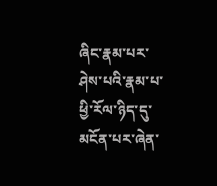ཞིང་རྣམ་པར་ཤེས་པའི་རྣམ་པ་ཕྱི་རོལ་ཉིད་དུ་མངོན་པར་ཞེན་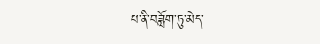པ་ནི་བཟློག་ཏུ་མེད་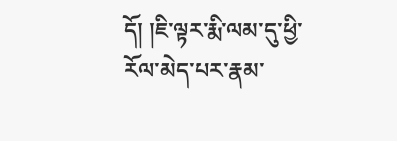དོ། །ཇི་ལྟར་རྨི་ལམ་དུ་ཕྱི་རོལ་མེད་པར་རྣམ་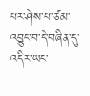པར་ཤེས་པ་ཙམ་འབྱུང་བ་དེ་བཞིན་དུ་འདིར་ཡང་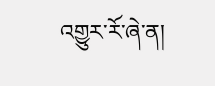འགྱུར་རོ་ཞེ་ན།